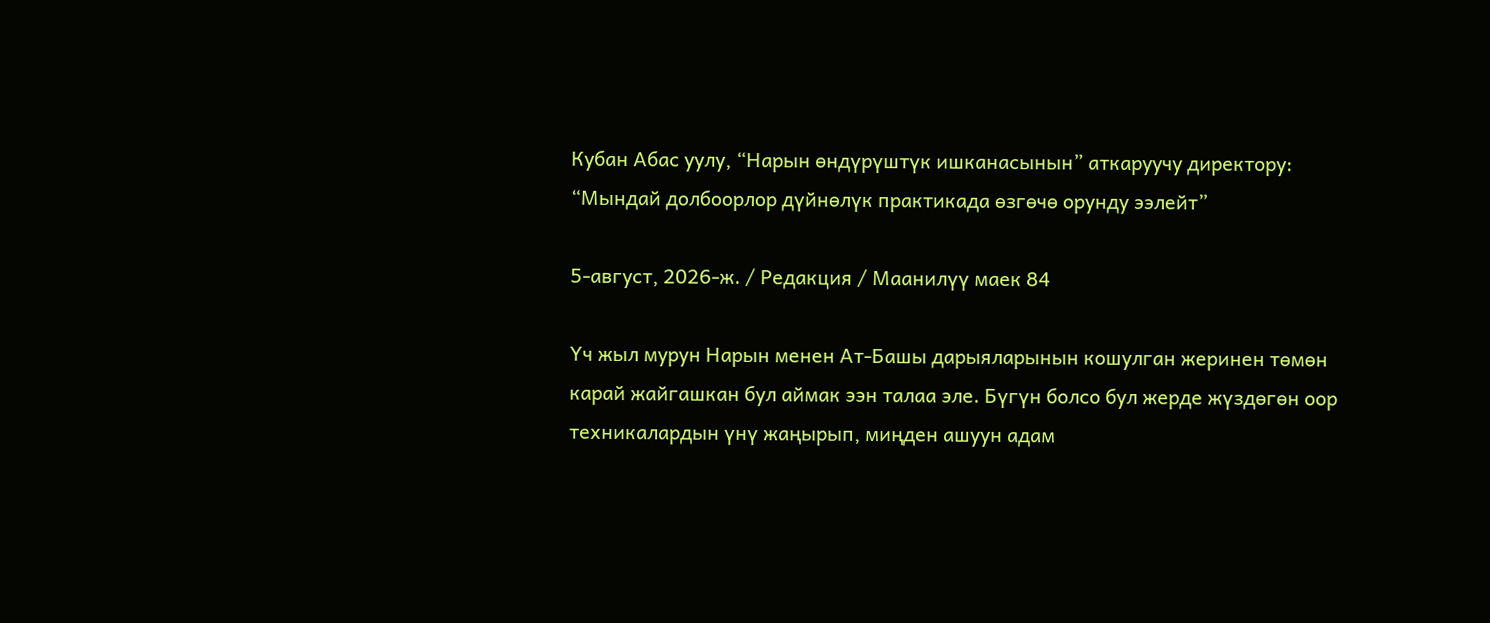Кубан Абас уулу, “Нарын өндүрүштүк ишканасынын” аткаруучу директору: “Мындай долбоорлор дүйнөлүк практикада өзгөчө орунду ээлейт”

5-август, 2026-ж. / Редакция / Маанилүү маек 84

Үч жыл мурун Нарын менен Ат-Башы дарыяларынын кошулган жеринен төмөн карай жайгашкан бул аймак ээн талаа эле. Бүгүн болсо бул жерде жүздөгөн оор техникалардын үнү жаңырып, миңден ашуун адам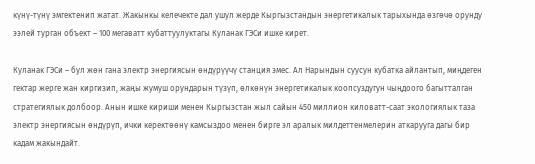күнү-түнү эмгектенип жатат. Жакынкы келечекте дал ушул жерде Кыргызстандын энергетикалык тарыхында өзгөчө орунду ээлей турган объект – 100 мегаватт кубаттуулуктагы Куланак ГЭСи ишке кирет.

Куланак ГЭСи – бул жөн гана электр энергиясын өндүрүүчү станция эмес. Ал Нарындын суусун кубатка айлантып, миңдеген гектар жерге жан киргизип, жаңы жумуш орундарын түзүп, өлкөнүн энергетикалык коопсуздугун чыңдоого багытталган стратегиялык долбоор. Анын ишке кириши менен Кыргызстан жыл сайын 450 миллион киловатт-саат экологиялык таза электр энергиясын өндүрүп, ички керектөөнү камсыздоо менен бирге эл аралык милдеттенмелерин аткарууга дагы бир кадам жакындайт.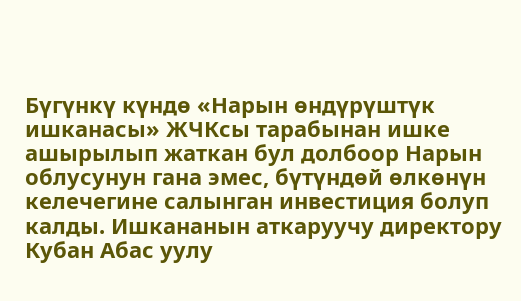Бүгүнкү күндө «Нарын өндүрүштүк ишканасы» ЖЧКсы тарабынан ишке ашырылып жаткан бул долбоор Нарын облусунун гана эмес, бүтүндөй өлкөнүн келечегине салынган инвестиция болуп калды. Ишкананын аткаруучу директору Кубан Абас уулу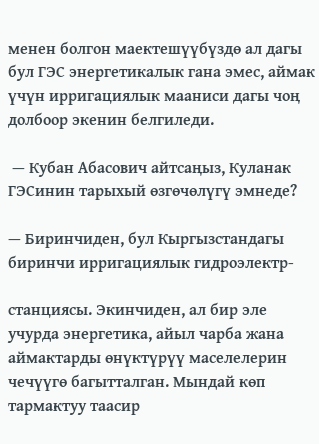менен болгон маектешүүбүздө ал дагы бул ГЭС энергетикалык гана эмес, аймак үчүн ирригациялык мааниси дагы чоң долбоор экенин белгиледи.

 — Кубан Абасович айтсаңыз, Куланак ГЭСинин тарыхый өзгөчөлүгү эмнеде?

— Биринчиден, бул Кыргызстандагы биринчи ирригациялык гидроэлектр-

станциясы. Экинчиден, ал бир эле учурда энергетика, айыл чарба жана аймактарды өнүктүрүү маселелерин чечүүгө багытталган. Мындай көп тармактуу таасир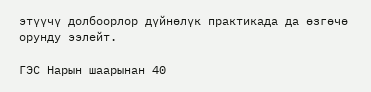этүүчү долбоорлор дүйнөлүк практикада да өзгөчө орунду ээлейт.

ГЭС Нарын шаарынан 40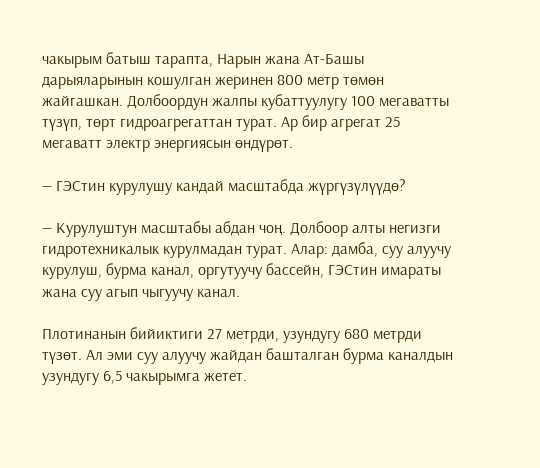чакырым батыш тарапта, Нарын жана Ат-Башы дарыяларынын кошулган жеринен 800 метр төмөн жайгашкан. Долбоордун жалпы кубаттуулугу 100 мегаватты түзүп, төрт гидроагрегаттан турат. Ар бир агрегат 25 мегаватт электр энергиясын өндүрөт.

— ГЭСтин курулушу кандай масштабда жүргүзүлүүдө?

— Курулуштун масштабы абдан чоң. Долбоор алты негизги гидротехникалык курулмадан турат. Алар: дамба, суу алуучу курулуш, бурма канал, оргутуучу бассейн, ГЭСтин имараты жана суу агып чыгуучу канал.

Плотинанын бийиктиги 27 метрди, узундугу 680 метрди түзөт. Ал эми суу алуучу жайдан башталган бурма каналдын узундугу 6,5 чакырымга жетет.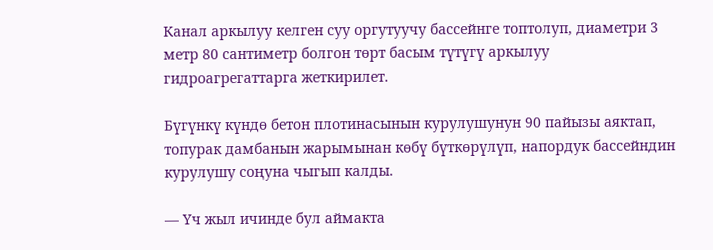Канал аркылуу келген суу оргутуучу бассейнге топтолуп, диаметри 3 метр 80 сантиметр болгон төрт басым түтүгү аркылуу гидроагрегаттарга жеткирилет.

Бүгүнкү күндө бетон плотинасынын курулушунун 90 пайызы аяктап, топурак дамбанын жарымынан көбү бүткөрүлүп, напордук бассейндин курулушу соңуна чыгып калды.

— Үч жыл ичинде бул аймакта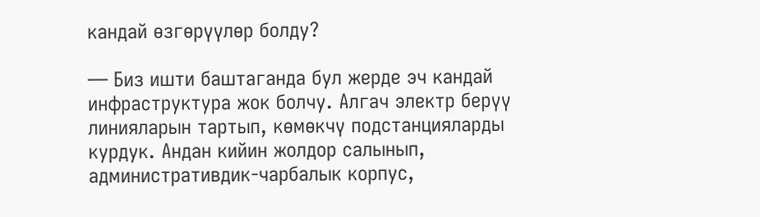кандай өзгөрүүлөр болду?

— Биз ишти баштаганда бул жерде эч кандай инфраструктура жок болчу. Алгач электр берүү линияларын тартып, көмөкчү подстанцияларды курдук. Андан кийин жолдор салынып, административдик-чарбалык корпус,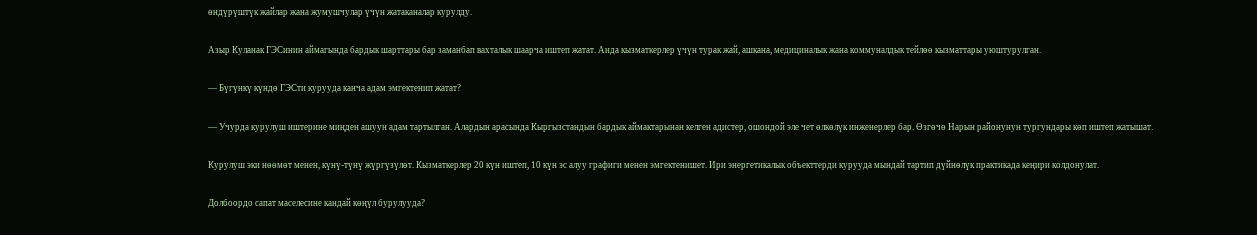өндүрүштүк жайлар жана жумушчулар үчүн жатаканалар курулду.

Азыр Куланак ГЭСинин аймагында бардык шарттары бар заманбап вахталык шаарча иштеп жатат. Анда кызматкерлер үчүн турак жай, ашкана, медициналык жана коммуналдык тейлөө кызматтары уюштурулган.

— Бүгүнкү күндө ГЭСти курууда канча адам эмгектенип жатат?

— Учурда курулуш иштерине миңден ашуун адам тартылган. Алардын арасында Кыргызстандын бардык аймактарынан келген адистер, ошондой эле чет өлкөлүк инженерлер бар. Өзгөчө Нарын районунун тургундары көп иштеп жатышат.

Курулуш эки нөөмөт менен, күнү-түнү жүргүзүлөт. Кызматкерлер 20 күн иштеп, 10 күн эс алуу графиги менен эмгектенишет. Ири энергетикалык объекттерди курууда мындай тартип дүйнөлүк практикада кеңири колдонулат.

Долбоордо сапат маселесине кандай көңүл бурулууда?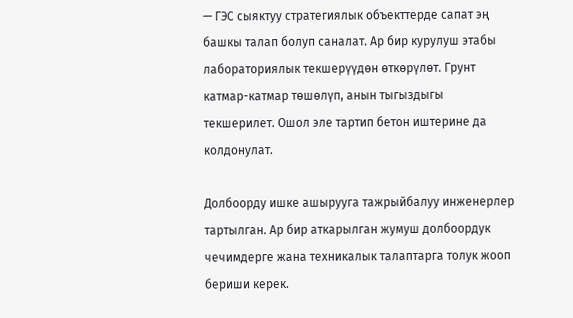— ГЭС сыяктуу стратегиялык объекттерде сапат эң башкы талап болуп саналат. Ар бир курулуш этабы лабораториялык текшерүүдөн өткөрүлөт. Грунт катмар-катмар төшөлүп, анын тыгыздыгы текшерилет. Ошол эле тартип бетон иштерине да колдонулат.

Долбоорду ишке ашырууга тажрыйбалуу инженерлер тартылган. Ар бир аткарылган жумуш долбоордук чечимдерге жана техникалык талаптарга толук жооп бериши керек.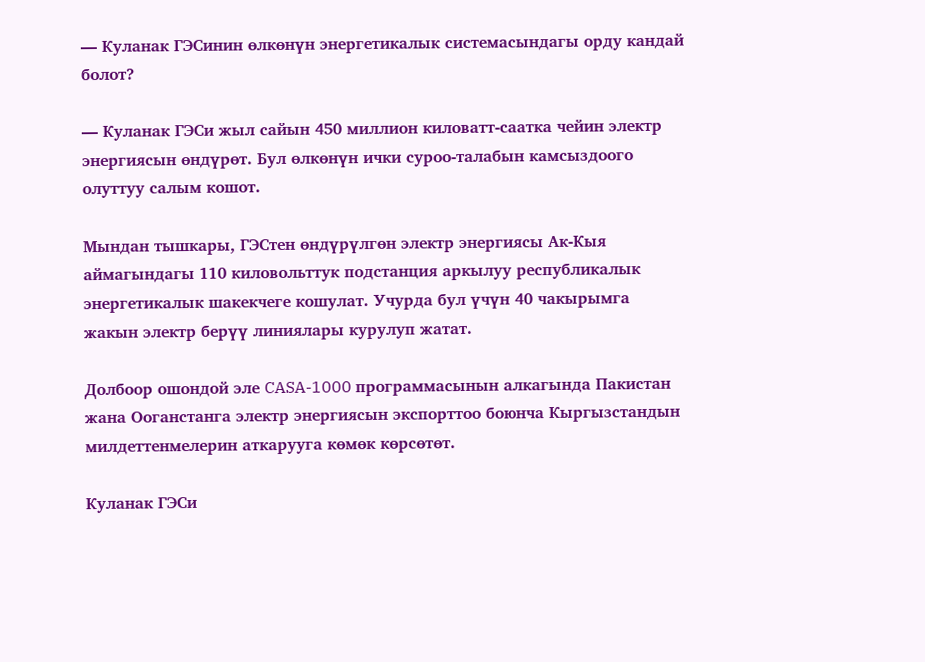— Куланак ГЭСинин өлкөнүн энергетикалык системасындагы орду кандай болот?

— Куланак ГЭСи жыл сайын 450 миллион киловатт-саатка чейин электр энергиясын өндүрөт. Бул өлкөнүн ички суроо-талабын камсыздоого олуттуу салым кошот.

Мындан тышкары, ГЭСтен өндүрүлгөн электр энергиясы Ак-Кыя аймагындагы 110 киловольттук подстанция аркылуу республикалык энергетикалык шакекчеге кошулат. Учурда бул үчүн 40 чакырымга жакын электр берүү линиялары курулуп жатат.

Долбоор ошондой эле CASA-1000 программасынын алкагында Пакистан жана Ооганстанга электр энергиясын экспорттоо боюнча Кыргызстандын милдеттенмелерин аткарууга көмөк көрсөтөт.

Куланак ГЭСи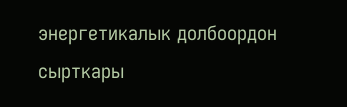энергетикалык долбоордон сырткары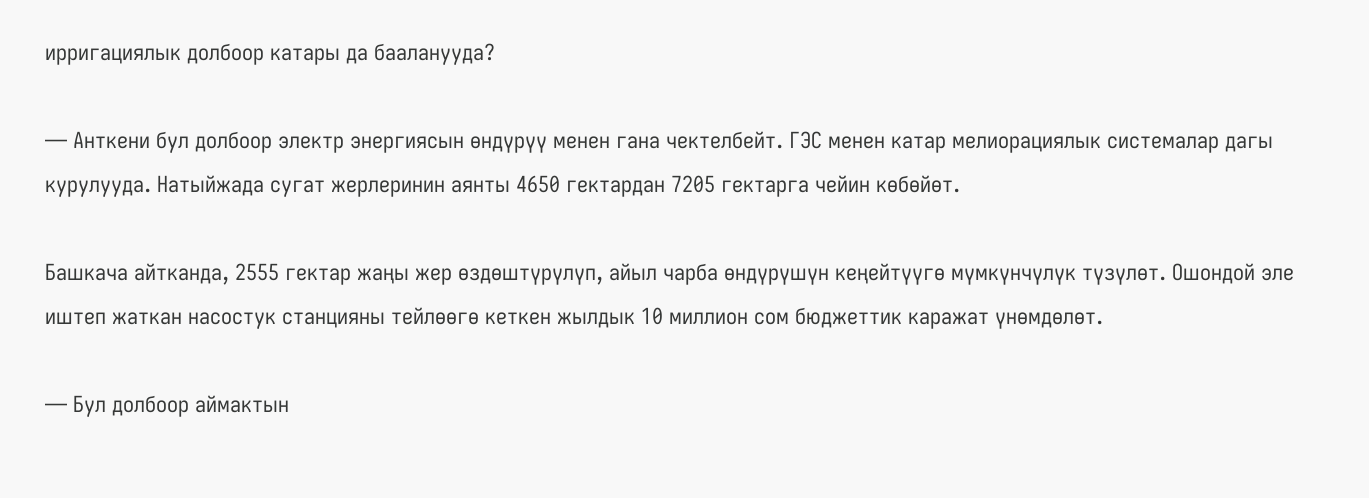ирригациялык долбоор катары да бааланууда?

— Анткени бул долбоор электр энергиясын өндүрүү менен гана чектелбейт. ГЭС менен катар мелиорациялык системалар дагы курулууда. Натыйжада сугат жерлеринин аянты 4650 гектардан 7205 гектарга чейин көбөйөт.

Башкача айтканда, 2555 гектар жаңы жер өздөштүрүлүп, айыл чарба өндүрүшүн кеңейтүүгө мүмкүнчүлүк түзүлөт. Ошондой эле иштеп жаткан насостук станцияны тейлөөгө кеткен жылдык 10 миллион сом бюджеттик каражат үнөмдөлөт.

— Бул долбоор аймактын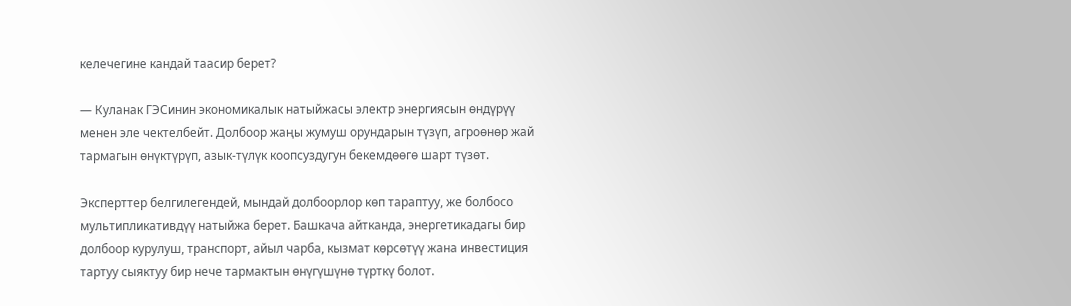келечегине кандай таасир берет?

— Куланак ГЭСинин экономикалык натыйжасы электр энергиясын өндүрүү менен эле чектелбейт. Долбоор жаңы жумуш орундарын түзүп, агроөнөр жай тармагын өнүктүрүп, азык-түлүк коопсуздугун бекемдөөгө шарт түзөт.

Эксперттер белгилегендей, мындай долбоорлор көп тараптуу, же болбосо мультипликативдүү натыйжа берет. Башкача айтканда, энергетикадагы бир долбоор курулуш, транспорт, айыл чарба, кызмат көрсөтүү жана инвестиция тартуу сыяктуу бир нече тармактын өнүгүшүнө түрткү болот.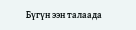Бүгүн ээн талаада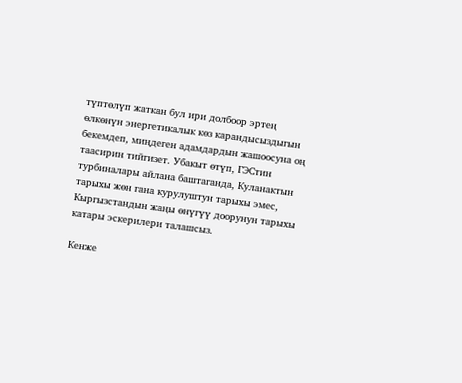түптөлүп жаткан бул ири долбоор эртең өлкөнүн энергетикалык көз карандысыздыгын бекемдеп, миңдеген адамдардын жашоосуна оң таасирин тийгизет. Убакыт өтүп, ГЭСтин турбиналары айлана баштаганда, Куланактын тарыхы жөн гана курулуштун тарыхы эмес, Кыргызстандын жаңы өнүгүү доорунун тарыхы катары эскерилери талашсыз.

Кенже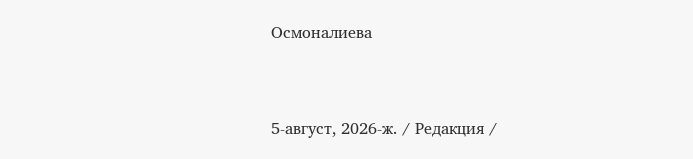Осмоналиева



5-август, 2026-ж. / Редакция /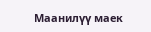Маанилүү маек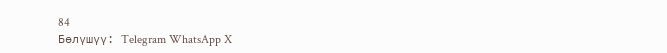84
Бөлүшүү: Telegram WhatsApp X